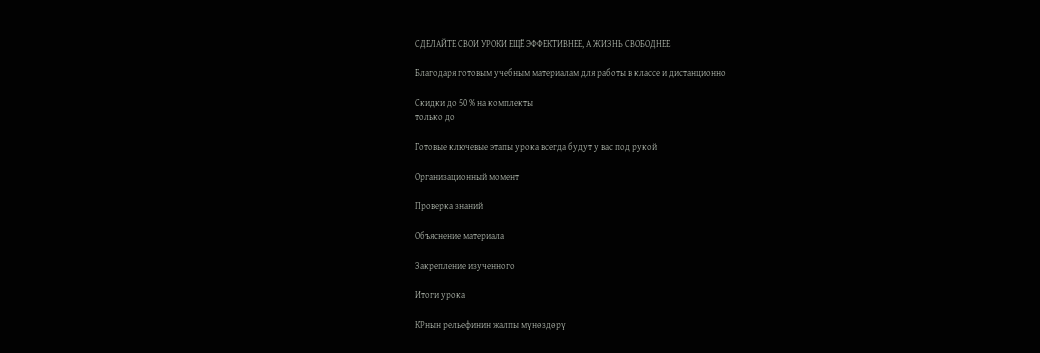СДЕЛАЙТЕ СВОИ УРОКИ ЕЩЁ ЭФФЕКТИВНЕЕ, А ЖИЗНЬ СВОБОДНЕЕ

Благодаря готовым учебным материалам для работы в классе и дистанционно

Скидки до 50 % на комплекты
только до

Готовые ключевые этапы урока всегда будут у вас под рукой

Организационный момент

Проверка знаний

Объяснение материала

Закрепление изученного

Итоги урока

КРнын рельефинин жалпы мүнөздөрү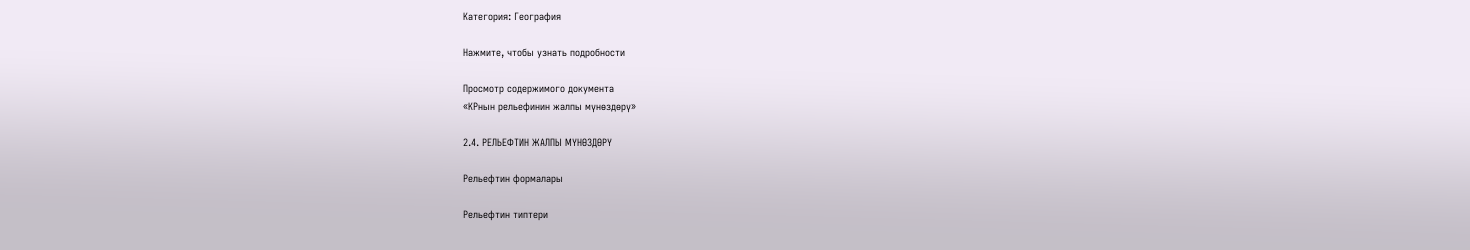Категория: География

Нажмите, чтобы узнать подробности

Просмотр содержимого документа
«КРнын рельефинин жалпы мүнөздөрү»

2.4. РЕЛЬЕФТИН ЖАЛПЫ МҮНӨЗДӨРҮ

Рельефтин формалары

Рельефтин типтери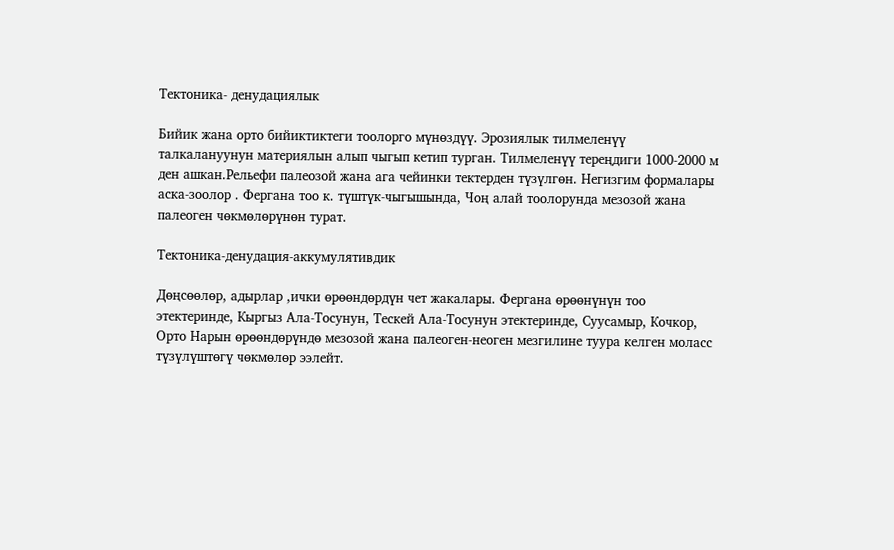Тектоника- денудациялык

Бийик жана орто бийиктиктеги тоолорго мүнөздүү. Эрозиялык тилмеленүү талкалануунун материялын алып чыгып кетип турган. Тилмеленүү тереңдиги 1000-2000 м ден ашкан.Рельефи палеозой жана ага чейинки тектерден түзүлгөн. Негизгим формалары аска-зоолор . Фергана тоо к. түштүк-чыгышында, Чоң алай тоолорунда мезозой жана палеоген чөкмөлөрүнөн турат.

Тектоника-денудация-аккумулятивдик

Дөңсөөлөр, адырлар ,ички өрөөндөрдүн чет жакалары. Фергана өрөөнүнүн тоо этектеринде, Кыргыз Ала-Тосунун, Тескей Ала-Тосунун этектеринде, Суусамыр, Кочкор, Орто Нарын өрөөндөрүндө мезозой жана палеоген-неоген мезгилине туура келген моласс түзүлүштөгү чөкмөлөр ээлейт.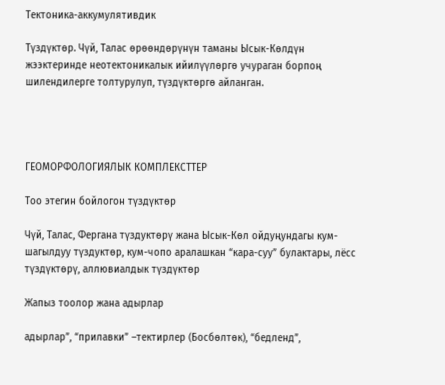Тектоника-аккумулятивдик

Түздүктөр. Чүй, Талас өрөөндөрүнүн таманы Ысык-Көлдүн жээктеринде неотектоникалык ийилүүлөргө учураган борпоң шилендилерге толтурулуп, түздүктөргө айланган.




ГЕОМОРФОЛОГИЯЛЫК КОМПЛЕКСТТЕР

Тоо этегин бойлогон түздүктөр

Чүй, Талас, Фергана түздуктөрү жана Ысык-Көл ойдуңундагы кум-шагылдуу түздуктөр, кум-чопо аралашкан “кара-суу” булактары, лёсс түздүктөрү, аллювиалдык түздүктөр

Жапыз тоолор жана адырлар

адырлар”, “прилавки” –тектирлер (Босбөлтөк), “бедленд”,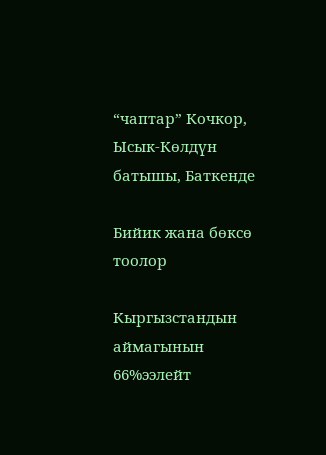“чаптар” Кочкор, Ысык-Көлдүн батышы, Баткенде

Бийик жана бөксө тоолор

Кыргызстандын аймагынын 66%ээлейт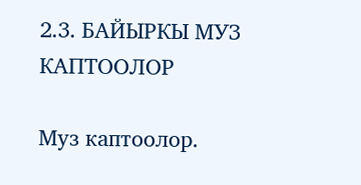2.3. БАЙЫРКЫ МУЗ КАПТООЛОР

Муз каптоолор.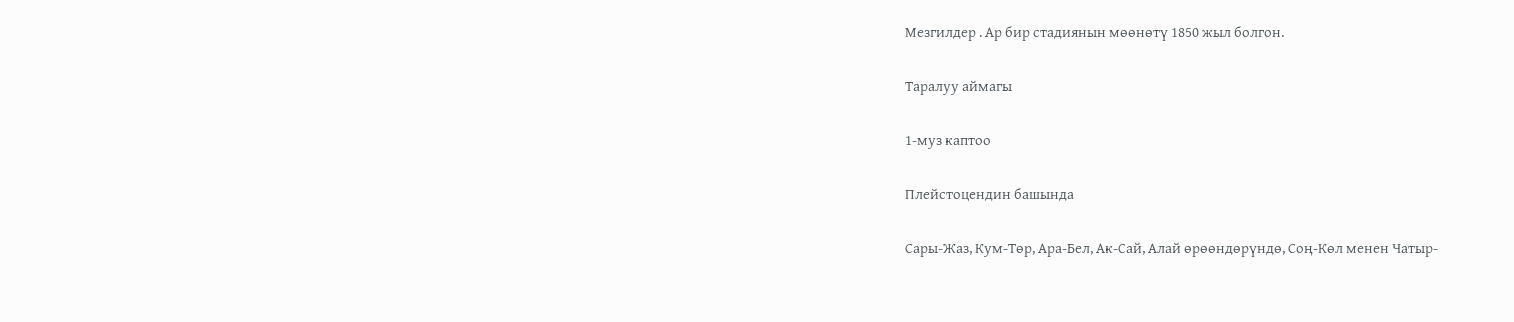Мезгилдер . Ар бир стадиянын мөөнөтү 1850 жыл болгон.

Таралуу аймагы

1-муз каптоо

Плейстоцендин башында

Сары-Жаз, Кум-Төр, Ара-Бел, Ак-Сай, Алай өрөөндөрүндө, Соң-Көл менен Чатыр-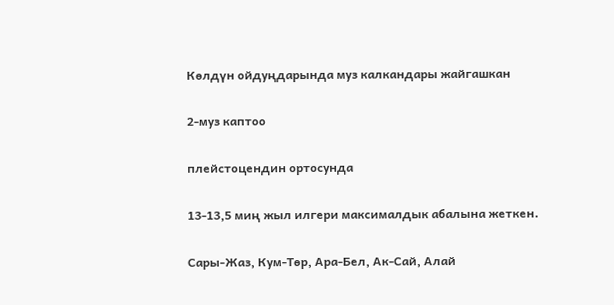Көлдүн ойдуңдарында муз калкандары жайгашкан

2-муз каптоо

плейстоцендин ортосунда

13-13,5 миң жыл илгери максималдык абалына жеткен.

Сары-Жаз, Кум-Төр, Ара-Бел, Ак-Сай, Алай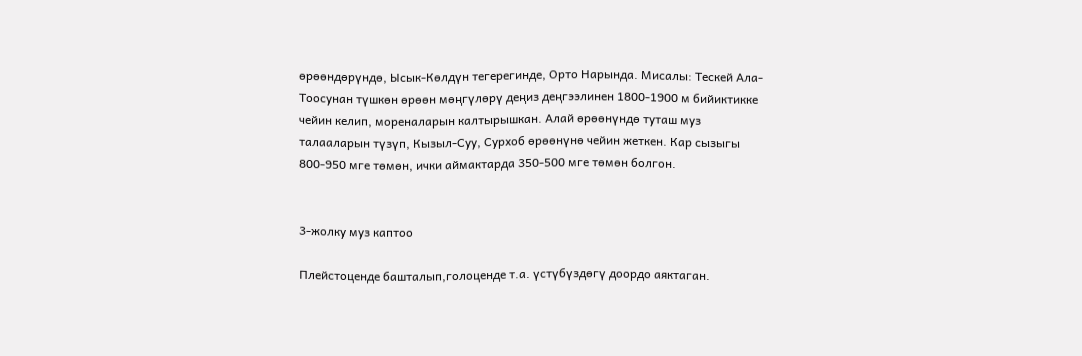өрөөндөрүндө, Ысык-Көлдүн тегерегинде, Орто Нарында. Мисалы: Тескей Ала-Тоосунан түшкөн өрөөн мөңгүлөрү деңиз деңгээлинен 1800-1900 м бийиктикке чейин келип, мореналарын калтырышкан. Алай өрөөнүндө туташ муз талааларын түзүп, Кызыл-Суу, Сурхоб өрөөнүнө чейин жеткен. Кар сызыгы 800-950 мге төмөн, ички аймактарда 350-500 мге төмөн болгон.


3-жолку муз каптоо

Плейстоценде башталып,голоценде т.а. үстүбүздөгү доордо аяктаган.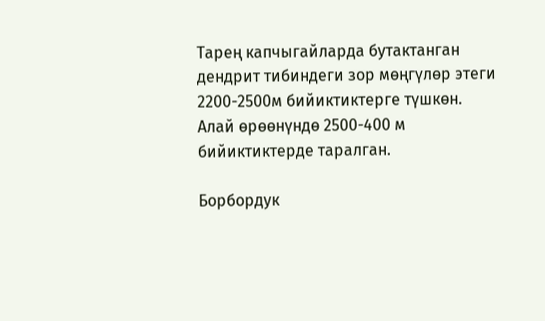Тарең капчыгайларда бутактанган дендрит тибиндеги зор мөңгүлөр этеги 2200-2500м бийиктиктерге түшкөн. Алай өрөөнүндө 2500-400 м бийиктиктерде таралган.

Борбордук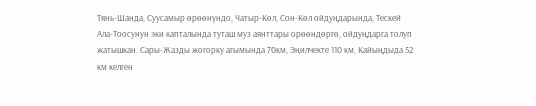Тянь-Шанда, Суусамыр өрөөнүндо, Чатыр-Көл, Сон-Көл ойдуңдарында, Тескей Ала-Тоосунун эки капталында туташ муз аянттары орөөндөргө, ойдуңдарга толуп жатышкан. Сары-Жазды жогорку агымында 70км, Эңилчекте 110 км, Кайыңдыда 52 км келген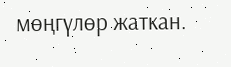мөңгүлөр жаткан.